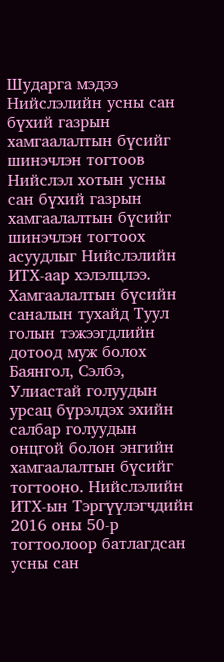Шударга мэдээ
Нийслэлийн усны сан бүхий газрын хамгаалалтын бүсийг шинэчлэн тогтоов
Нийслэл хотын усны сан бүхий газрын хамгаалалтын бүсийг шинэчлэн тогтоох асуудлыг Нийслэлийн ИТХ-аар хэлэлцлээ.
Хамгаалалтын бүсийн саналын тухайд Туул голын тэжээгдлийн дотоод муж болох Баянгол, Сэлбэ, Улиастай голуудын урсац бүрэлдэх эхийн салбар голуудын онцгой болон энгийн хамгаалалтын бүсийг тогтооно. Нийслэлийн ИТХ-ын Тэргүүлэгчдийн 2016 оны 50-р тогтоолоор батлагдсан усны сан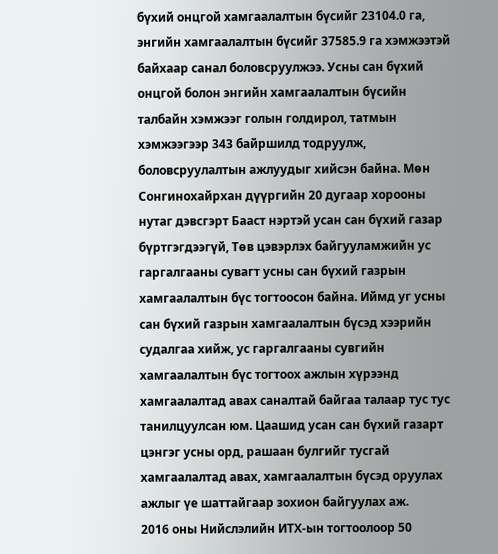бүхий онцгой хамгаалалтын бүсийг 23104.0 га, энгийн хамгаалалтын бүсийг 37585.9 га хэмжээтэй байхаар санал боловсруулжээ. Усны сан бүхий онцгой болон энгийн хамгаалалтын бүсийн талбайн хэмжээг голын голдирол, татмын хэмжээгээр 343 байршилд тодруулж, боловсруулалтын ажлуудыг хийсэн байна. Мөн Сонгинохайрхан дүүргийн 20 дугаар хорооны нутаг дэвсгэрт Бааст нэртэй усан сан бүхий газар бүртгэгдээгүй, Төв цэвэрлэх байгууламжийн ус гаргалгааны сувагт усны сан бүхий газрын хамгаалалтын бүс тогтоосон байна. Иймд уг усны сан бүхий газрын хамгаалалтын бүсэд хээрийн судалгаа хийж, ус гаргалгааны сувгийн хамгаалалтын бүс тогтоох ажлын хүрээнд хамгаалалтад авах саналтай байгаа талаар тус тус танилцуулсан юм. Цаашид усан сан бүхий газарт цэнгэг усны орд, рашаан булгийг тусгай хамгаалалтад авах, хамгаалалтын бүсэд оруулах ажлыг үе шаттайгаар зохион байгуулах аж.
2016 оны Нийслэлийн ИТХ-ын тогтоолоор 50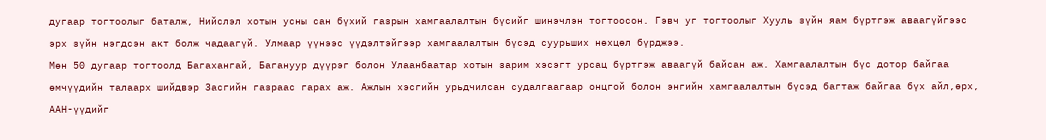дугаар тогтоолыг баталж, Нийслэл хотын усны сан бүхий газрын хамгаалалтын бүсийг шинэчлэн тогтоосон. Гэвч уг тогтоолыг Хууль зүйн яам бүртгэж аваагүйгээс эрх зүйн нэгдсэн акт болж чадаагүй. Улмаар үүнээс үүдэлтэйгээр хамгаалалтын бүсэд суурьших нөхцөл бүрджээ.
Мөн 50 дугаар тогтоолд Багахангай, Багануур дүүрэг болон Улаанбаатар хотын зарим хэсэгт урсац бүртгэж аваагүй байсан аж. Хамгаалалтын бүс дотор байгаа өмчүүдийн талаарх шийдвэр Засгийн газраас гарах аж. Ажлын хэсгийн урьдчилсан судалгаагаар онцгой болон энгийн хамгаалалтын бүсэд багтаж байгаа бүх айл,өрх, ААН-үүдийг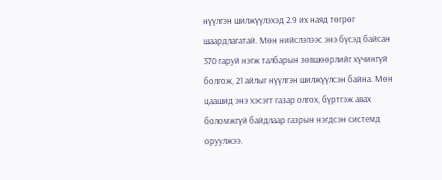нүүлгэн шилжүүлэхэд 2.9 их наяд төгрөг шаардлагатай. Мөн нийслэлээс энэ бүсэд байсан 370 гаруй нэгж талбарын зөвшөөрлийг хүчингүй болгож, 21 айлыг нүүлгэн шилжүүлсэн байна. Мөн цаашид энэ хэсэгт газар олгох, бүртгэж авах боломжгүй байдлаар газрын нэгдсэн системд оруулжээ.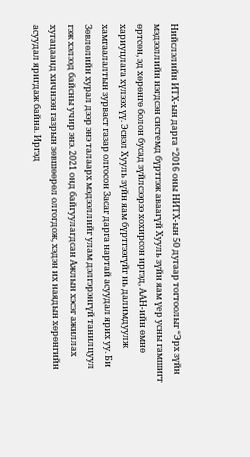Нийслэлийн ИТХ-ын дарга “2016 оны НИТХ-ын 50 дугаар тогтоолыг “Эрх зүйн мэдээллийн нэгдсэн системд бүртгэж аваагүй Хууль зүйн яам үер усны гамшигт өртсөн, эд хөрөнгө болон бусад зүйлсээрээ хохирсон иргэд, ААН-ийн өмнө хариуцлага хүлээх үү. Эсвэл Хууль зүйн яам бүртгээгүйг нь далимдуулж хамгаалалтын зурваст газар олгосон Засаг дарга нартай асуудал ярих уу. Би Зөвлөлийн хурал дээр энэ талаарх мэдээллийг улам дэлгэрэнгүй танилцуул гэж хэлээд байсны учир энэ. 2021 онд байгуулагдсан Ажлын хэсэг ажиллах хугацаанд хичнээн газрын зөвшөөрөл олгогдож, хэдэн их наядын хөрөнгийн асуудал яригдаж байна. Иргэд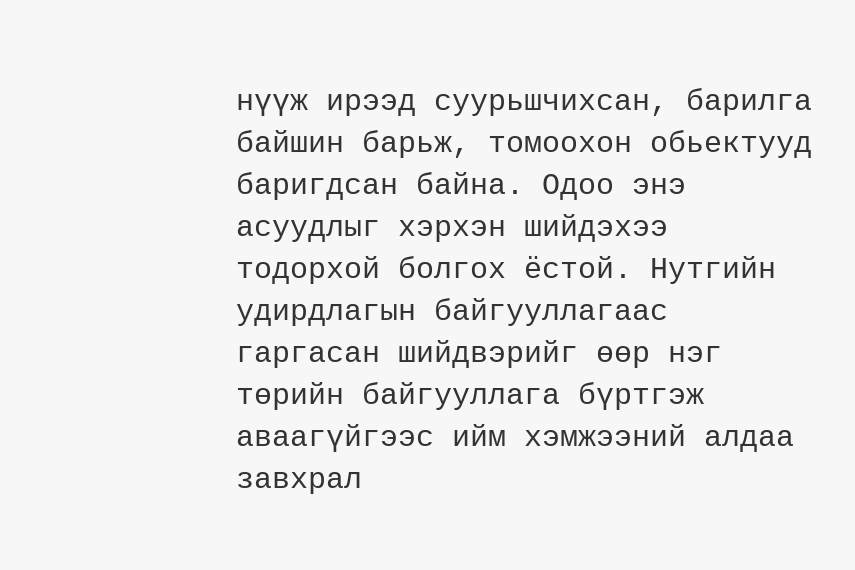нүүж ирээд суурьшчихсан, барилга байшин барьж, томоохон обьектууд баригдсан байна. Одоо энэ асуудлыг хэрхэн шийдэхээ тодорхой болгох ёстой. Нутгийн удирдлагын байгууллагаас гаргасан шийдвэрийг өөр нэг төрийн байгууллага бүртгэж аваагүйгээс ийм хэмжээний алдаа завхрал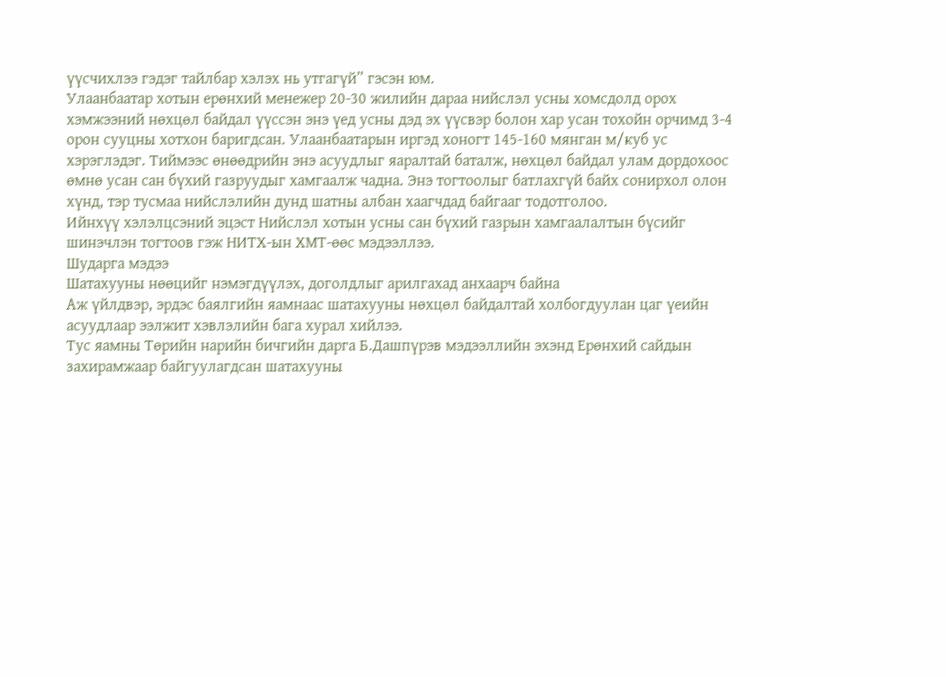үүсчихлээ гэдэг тайлбар хэлэх нь утгагүй” гэсэн юм.
Улаанбаатар хотын ерөнхий менежер 20-30 жилийн дараа нийслэл усны хомсдолд орох хэмжээний нөхцөл байдал үүссэн энэ үед усны дэд эх үүсвэр болон хар усан тохойн орчимд 3-4 орон сууцны хотхон баригдсан. Улаанбаатарын иргэд хоногт 145-160 мянган м/куб ус хэрэглэдэг. Тиймээс өнөөдрийн энэ асуудлыг яаралтай баталж, нөхцөл байдал улам дордохоос өмнө усан сан бүхий газруудыг хамгаалж чадна. Энэ тогтоолыг батлахгүй байх сонирхол олон хүнд, тэр тусмаа нийслэлийн дунд шатны албан хаагчдад байгааг тодотголоо.
Ийнхүү хэлэлцсэний эцэст Нийслэл хотын усны сан бүхий газрын хамгаалалтын бүсийг шинэчлэн тогтоов гэж НИТХ-ын ХМТ-өөс мэдээллээ.
Шударга мэдээ
Шатахууны нөөцийг нэмэгдүүлэх, доголдлыг арилгахад анхаарч байна
Аж үйлдвэр, эрдэс баялгийн яамнаас шатахууны нөхцөл байдалтай холбогдуулан цаг үеийн асуудлаар ээлжит хэвлэлийн бага хурал хийлээ.
Тус яамны Төрийн нарийн бичгийн дарга Б.Дашпүрэв мэдээллийн эхэнд Ерөнхий сайдын захирамжаар байгуулагдсан шатахууны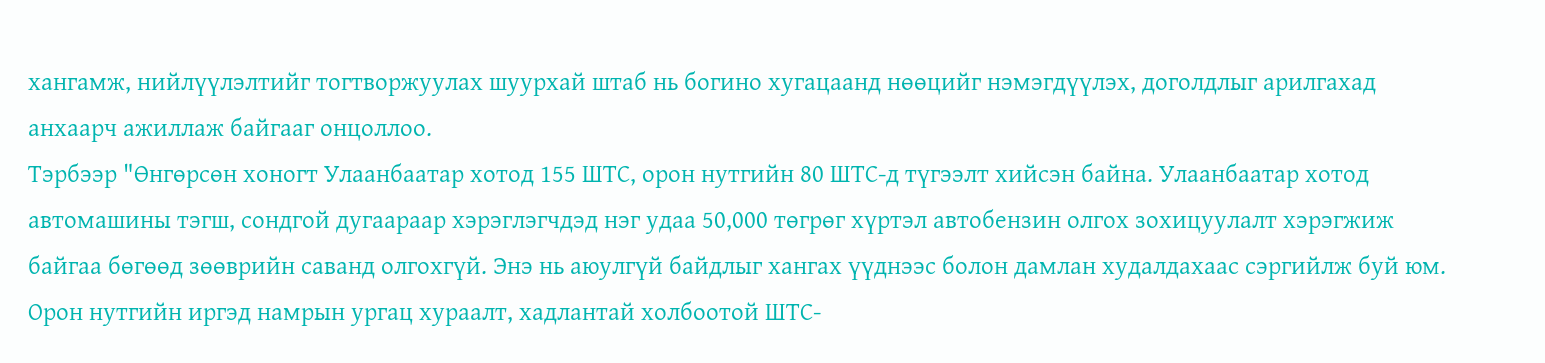хангамж, нийлүүлэлтийг тогтворжуулах шуурхай штаб нь богино хугацаанд нөөцийг нэмэгдүүлэх, доголдлыг арилгахад анхаарч ажиллаж байгааг онцоллоо.
Тэрбээр "Өнгөрсөн хоногт Улаанбаатар хотод 155 ШТС, орон нутгийн 80 ШТС-д түгээлт хийсэн байна. Улаанбаатар хотод автомашины тэгш, сондгой дугаараар хэрэглэгчдэд нэг удаа 50,000 төгрөг хүртэл автобензин олгох зохицуулалт хэрэгжиж байгаа бөгөөд зөөврийн саванд олгохгүй. Энэ нь аюулгүй байдлыг хангах үүднээс болон дамлан худалдахаас сэргийлж буй юм. Орон нутгийн иргэд намрын ургац хураалт, хадлантай холбоотой ШТС-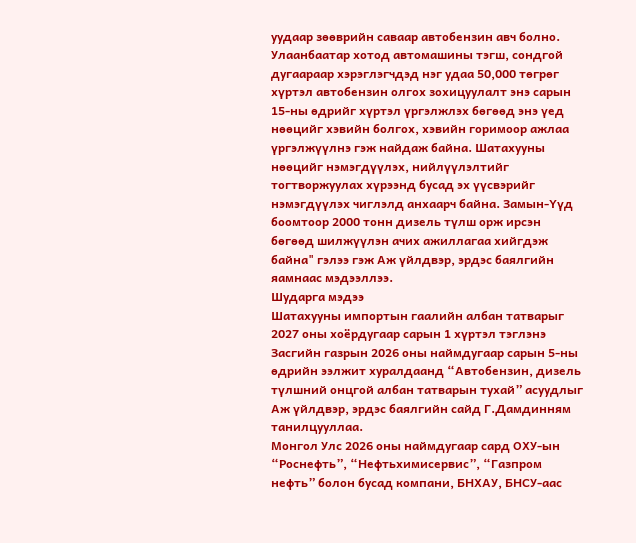уудаар зөөврийн саваар автобензин авч болно. Улаанбаатар хотод автомашины тэгш, сондгой дугаараар хэрэглэгчдэд нэг удаа 50,000 төгрөг хүртэл автобензин олгох зохицуулалт энэ сарын 15-ны өдрийг хүртэл үргэлжлэх бөгөөд энэ үед нөөцийг хэвийн болгох, хэвийн горимоор ажлаа үргэлжүүлнэ гэж найдаж байна. Шатахууны нөөцийг нэмэгдүүлэх, нийлүүлэлтийг тогтворжуулах хүрээнд бусад эх үүсвэрийг нэмэгдүүлэх чиглэлд анхаарч байна. Замын-Үүд боомтоор 2000 тонн дизель түлш орж ирсэн бөгөөд шилжүүлэн ачих ажиллагаа хийгдэж байна" гэлээ гэж Аж үйлдвэр, эрдэс баялгийн яамнаас мэдээллээ.
Шударга мэдээ
Шатахууны импортын гаалийн албан татварыг 2027 оны хоёрдугаар сарын 1 хүртэл тэглэнэ
Засгийн газрын 2026 оны наймдугаар сарын 5-ны өдрийн ээлжит хуралдаанд “Автобензин, дизель түлшний онцгой албан татварын тухай” асуудлыг Аж үйлдвэр, эрдэс баялгийн сайд Г.Дамдинням танилцууллаа.
Монгол Улс 2026 оны наймдугаар сард ОХУ-ын “Роснефть”, “Нефтьхимисервис”, “Газпром нефть” болон бусад компани, БНХАУ, БНСУ-аас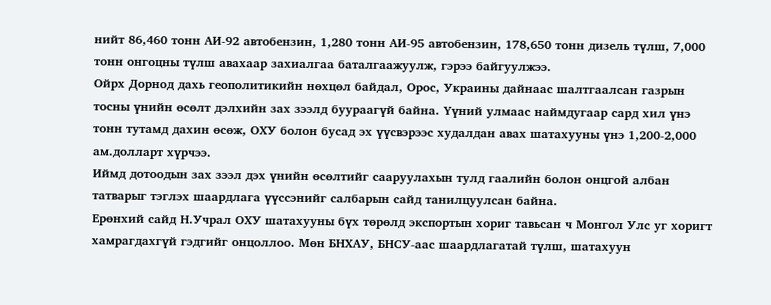нийт 86,460 тонн АИ-92 автобензин, 1,280 тонн АИ-95 автобензин, 178,650 тонн дизель түлш, 7,000 тонн онгоцны түлш авахаар захиалгаа баталгаажуулж, гэрээ байгуулжээ.
Ойрх Дорнод дахь геополитикийн нөхцөл байдал, Орос, Украины дайнаас шалтгаалсан газрын тосны үнийн өсөлт дэлхийн зах зээлд буураагүй байна. Үүний улмаас наймдугаар сард хил үнэ тонн тутамд дахин өсөж, ОХУ болон бусад эх үүсвэрээс худалдан авах шатахууны үнэ 1,200-2,000 ам.долларт хүрчээ.
Иймд дотоодын зах зээл дэх үнийн өсөлтийг сааруулахын тулд гаалийн болон онцгой албан татварыг тэглэх шаардлага үүссэнийг салбарын сайд танилцуулсан байна.
Ерөнхий сайд Н.Учрал ОХУ шатахууны бүх төрөлд экспортын хориг тавьсан ч Монгол Улс уг хоригт хамрагдахгүй гэдгийг онцоллоо. Мөн БНХАУ, БНСУ-аас шаардлагатай түлш, шатахуун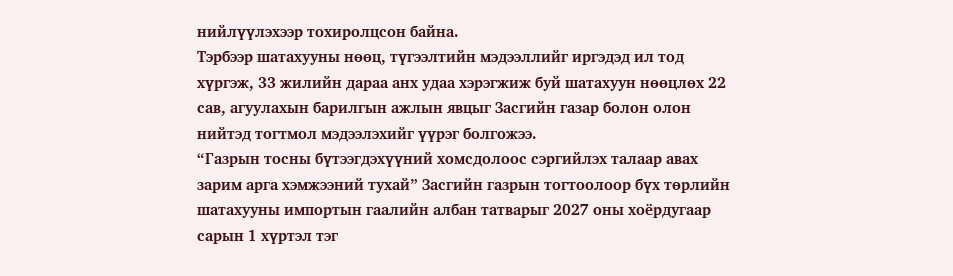нийлүүлэхээр тохиролцсон байна.
Тэрбээр шатахууны нөөц, түгээлтийн мэдээллийг иргэдэд ил тод хүргэж, 33 жилийн дараа анх удаа хэрэгжиж буй шатахуун нөөцлөх 22 сав, агуулахын барилгын ажлын явцыг Засгийн газар болон олон нийтэд тогтмол мэдээлэхийг үүрэг болгожээ.
“Газрын тосны бүтээгдэхүүний хомсдолоос сэргийлэх талаар авах зарим арга хэмжээний тухай” Засгийн газрын тогтоолоор бүх төрлийн шатахууны импортын гаалийн албан татварыг 2027 оны хоёрдугаар сарын 1 хүртэл тэг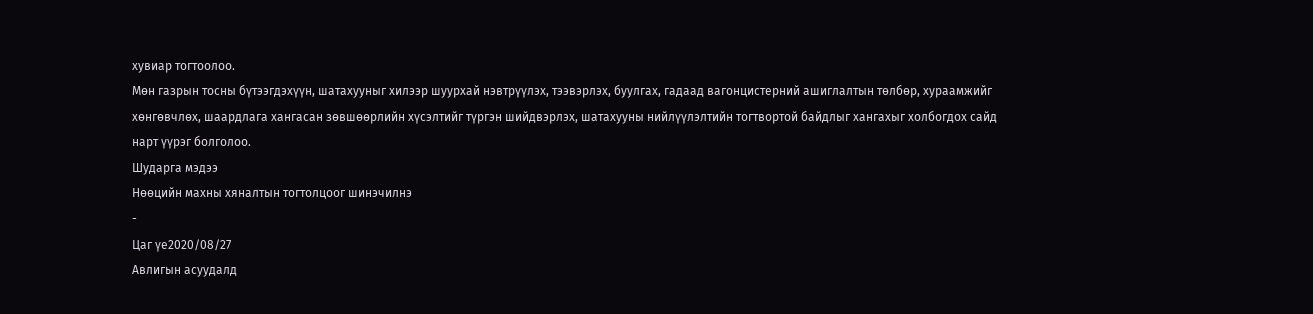хувиар тогтоолоо.
Мөн газрын тосны бүтээгдэхүүн, шатахууныг хилээр шуурхай нэвтрүүлэх, тээвэрлэх, буулгах, гадаад вагонцистерний ашиглалтын төлбөр, хураамжийг хөнгөвчлөх, шаардлага хангасан зөвшөөрлийн хүсэлтийг түргэн шийдвэрлэх, шатахууны нийлүүлэлтийн тогтвортой байдлыг хангахыг холбогдох сайд нарт үүрэг болголоо.
Шударга мэдээ
Нөөцийн махны хяналтын тогтолцоог шинэчилнэ
-
Цаг үе2020/08/27
Авлигын асуудалд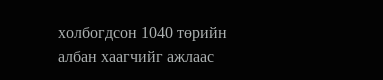холбогдсон 1040 төрийн албан хаагчийг ажлаас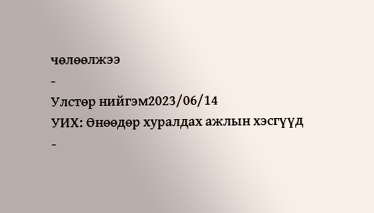чөлөөлжээ
-
Улстөр нийгэм2023/06/14
УИХ: Өнөөдөр хуралдах ажлын хэсгүүд
-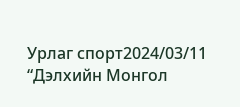Урлаг спорт2024/03/11
“Дэлхийн Монгол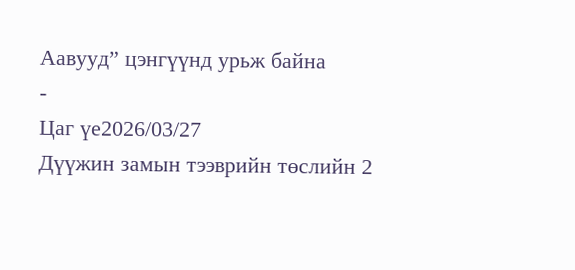Аавууд” цэнгүүнд урьж байна
-
Цаг үе2026/03/27
Дүүжин замын тээврийн төслийн 2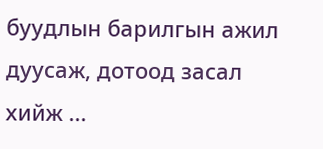буудлын барилгын ажил дуусаж, дотоод засал хийж ...